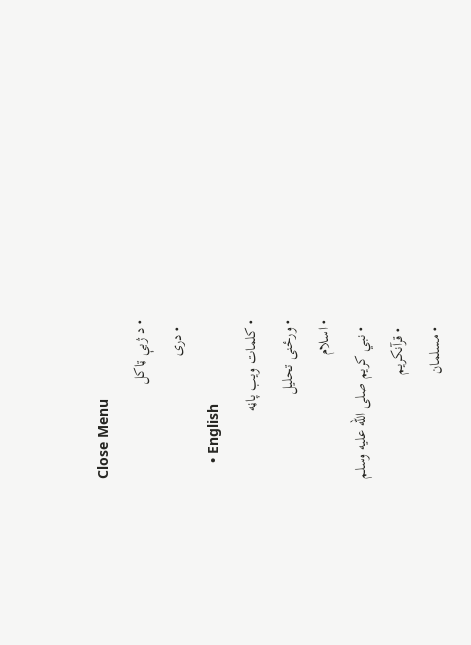Close Menu
  • د ژبې ټاکل
    • دری
    • English
  • کلمات ويب پاڼه
  • ورځنی تحلیل
  • اسلام
    • نبي کریم صلى الله عليه وسلم
    • قرآنکریم
    • مسلمان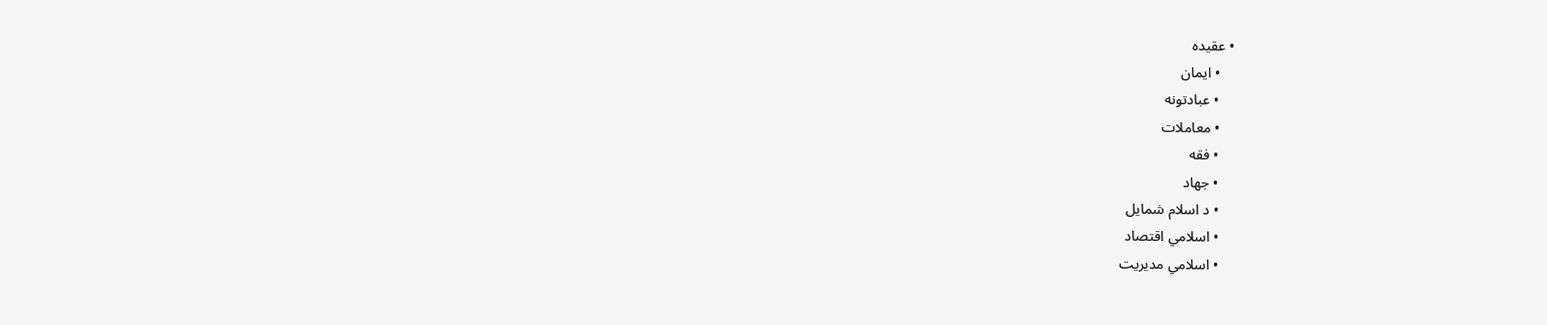• عقیده
    • ایمان
    • عبادتونه
    • معاملات
    • فقه
    • جهاد
    • د اسلام شمایل
    • اسلامي اقتصاد
    • اسلامي مدیریت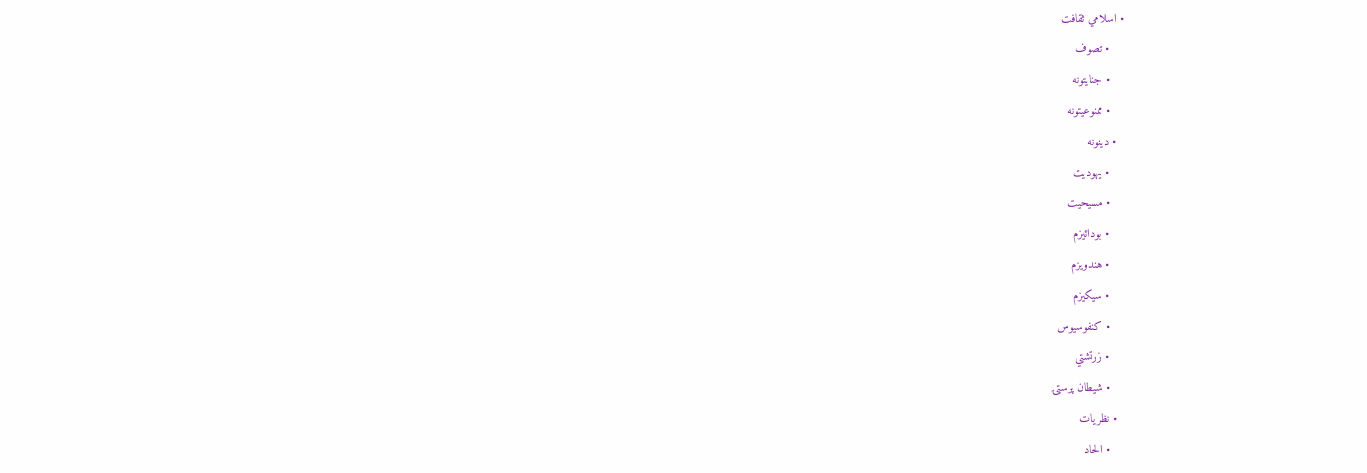• اسلامي ثقافت
    • تصوف
    • جنایتونه
    • ممنوعیتونه
  • دینونه
    • یهودیت
    • مسیحیت
    • بودائیزم
    • هندویزم
    • سیکیزم
    • کنفوسیوس
    • زرتشتي
    • شیطان پرستۍ
  • نظریات
    • الحاد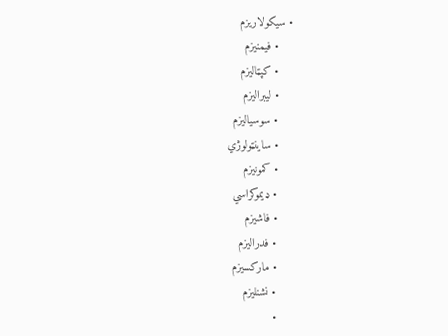• سیکولاریزم
    • فیمنیزم
    • کپټالیزم
    • لیبرالیزم
    • سوسیالیزم
    • ساینټولوژي
    • کمونیزم
    • ډیموکراسي
    • فاشیزم
    • فدرالیزم
    • مارکسیزم
    • نشنلیزم
    •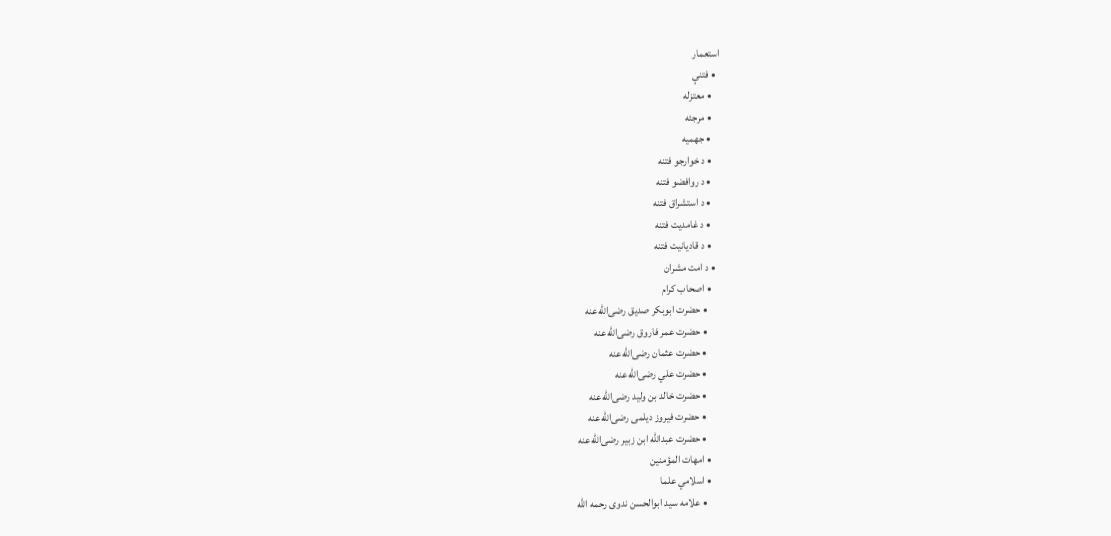استعمار
  • فتنې
    • معتزله
    • مرجئه
    • جهمیه
    • د خوارجو فتنه
    • د روافضو فتنه
    • د استشراق فتنه
    • د غامدیت فتنه
    • د قادیانیت فتنه
  • د امت مشران
    • اصحاب کرام
      • حضرت ابوبکر صدیق رضی‌الله‌عنه
      • حضرت عمر فاروق رضی‌الله‌عنه
      • حضرت عثمان رضی‌الله‌عنه
      • حضرت علي رضی‌الله‌عنه
      • حضرت خالد بن ولید رضی‌الله‌عنه
      • حضرت فیروز دیلمی رضی‌الله‌عنه
      • حضرت عبدالله ابن زبیر رضی‌الله‌عنه
    • امهات المؤمنین
    • اسلامي علما
      • علامه سید ابوالحسن ندوی رحمه الله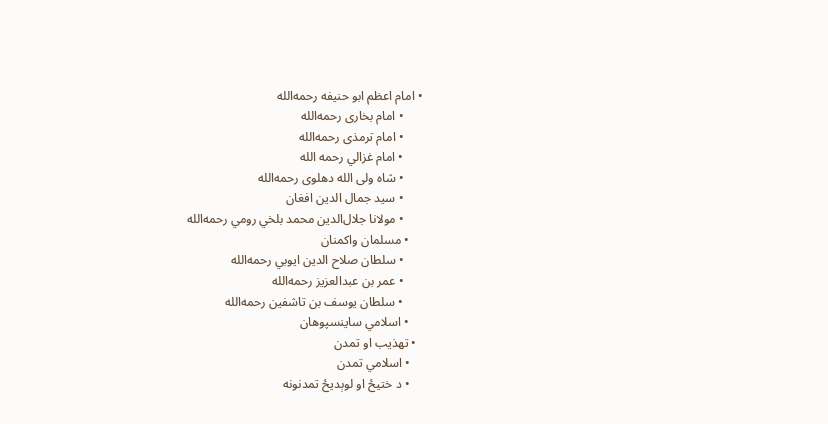• امام اعظم ابو حنیفه رحمه‌الله
      • امام بخاری رحمه‌الله
      • امام ترمذی رحمه‌الله
      • امام غزالي رحمه الله
      • شاه ولی الله دهلوی رحمه‌الله
      • سید جمال الدین افغان
      • مولانا جلال‌الدین محمد بلخي رومي رحمه‌الله
    • مسلمان واکمنان
      • سلطان صلاح الدین ایوبي رحمه‌الله
      • عمر بن عبدالعزیز رحمه‌الله
      • سلطان یوسف بن تاشفین رحمه‌الله
    • اسلامي ساینسپوهان
  • تهذیب او تمدن
    • اسلامي تمدن
    • د ختیځ او لوېدیځ تمدنونه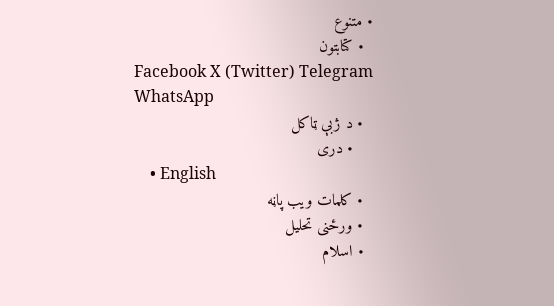• متنوع
  • کتابتون
Facebook X (Twitter) Telegram WhatsApp
  • د ژبې ټاکل
    • دری
    • English
  • کلمات ويب پاڼه
  • ورځنی تحلیل
  • اسلام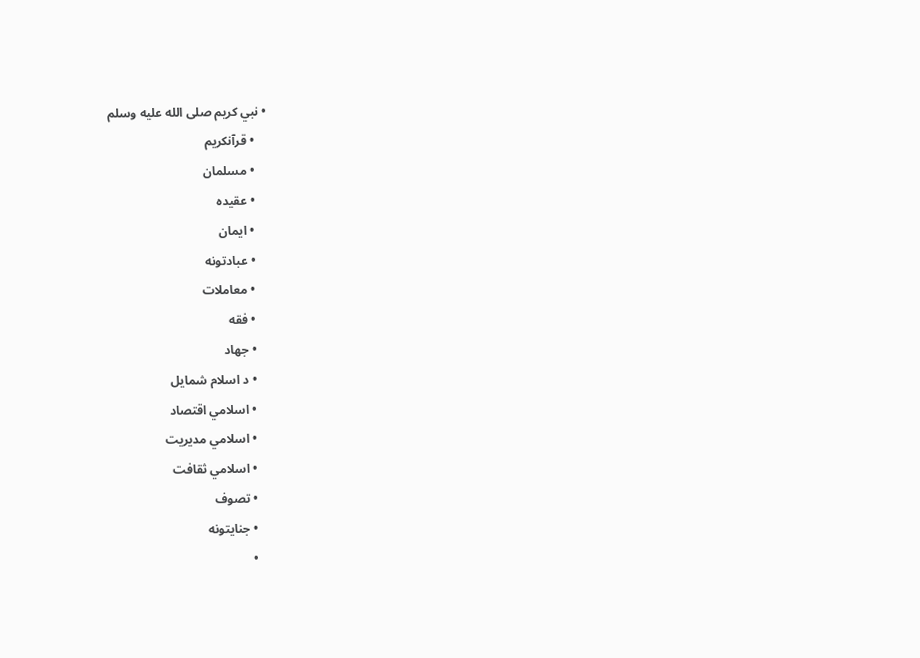• نبي کریم صلى الله عليه وسلم
    • قرآنکریم
    • مسلمان
    • عقیده
    • ایمان
    • عبادتونه
    • معاملات
    • فقه
    • جهاد
    • د اسلام شمایل
    • اسلامي اقتصاد
    • اسلامي مدیریت
    • اسلامي ثقافت
    • تصوف
    • جنایتونه
    •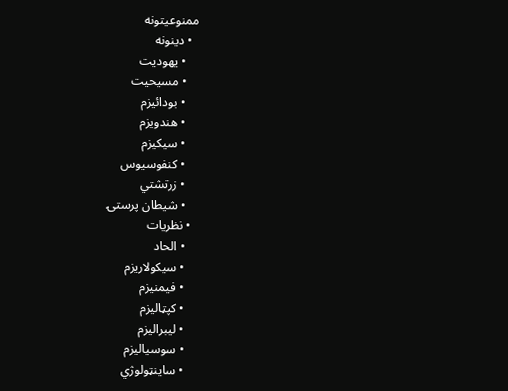ممنوعیتونه
  • دینونه
    • یهودیت
    • مسیحیت
    • بودائیزم
    • هندویزم
    • سیکیزم
    • کنفوسیوس
    • زرتشتي
    • شیطان پرستۍ
  • نظریات
    • الحاد
    • سیکولاریزم
    • فیمنیزم
    • کپټالیزم
    • لیبرالیزم
    • سوسیالیزم
    • ساینټولوژي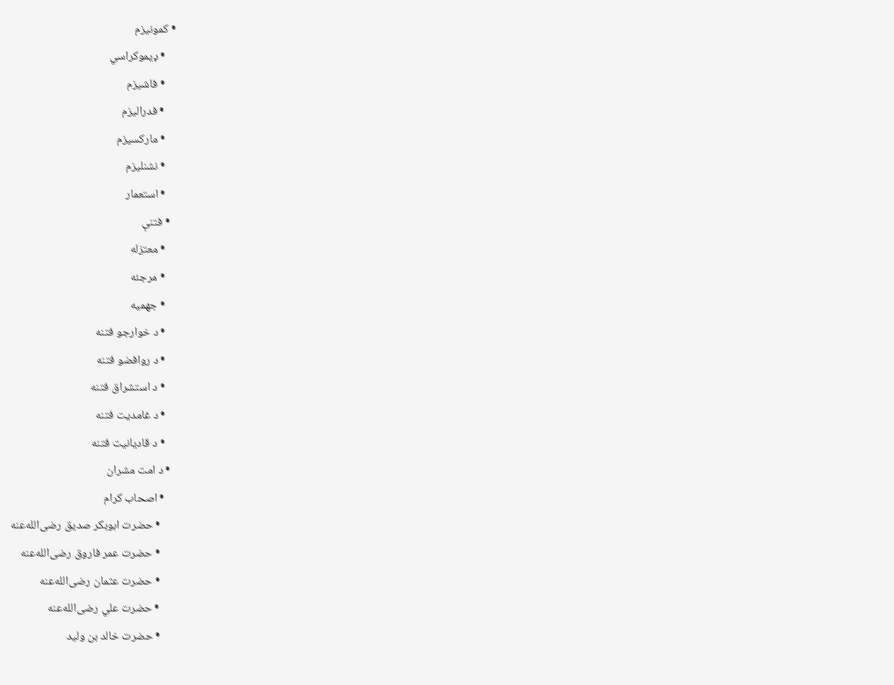• کمونیزم
    • ډیموکراسي
    • فاشیزم
    • فدرالیزم
    • مارکسیزم
    • نشنلیزم
    • استعمار
  • فتنې
    • معتزله
    • مرجئه
    • جهمیه
    • د خوارجو فتنه
    • د روافضو فتنه
    • د استشراق فتنه
    • د غامدیت فتنه
    • د قادیانیت فتنه
  • د امت مشران
    • اصحاب کرام
      • حضرت ابوبکر صدیق رضی‌الله‌عنه
      • حضرت عمر فاروق رضی‌الله‌عنه
      • حضرت عثمان رضی‌الله‌عنه
      • حضرت علي رضی‌الله‌عنه
      • حضرت خالد بن ولید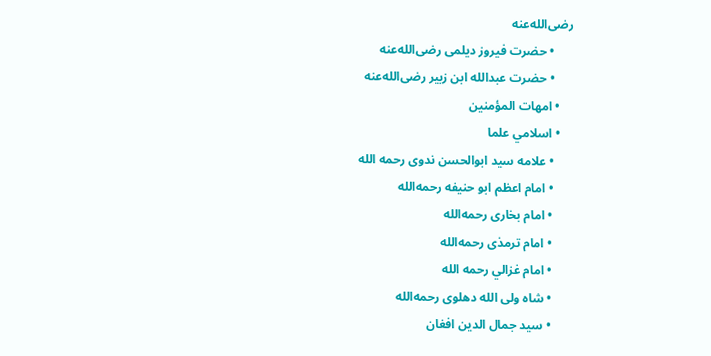رضی‌الله‌عنه
      • حضرت فیروز دیلمی رضی‌الله‌عنه
      • حضرت عبدالله ابن زبیر رضی‌الله‌عنه
    • امهات المؤمنین
    • اسلامي علما
      • علامه سید ابوالحسن ندوی رحمه الله
      • امام اعظم ابو حنیفه رحمه‌الله
      • امام بخاری رحمه‌الله
      • امام ترمذی رحمه‌الله
      • امام غزالي رحمه الله
      • شاه ولی الله دهلوی رحمه‌الله
      • سید جمال الدین افغان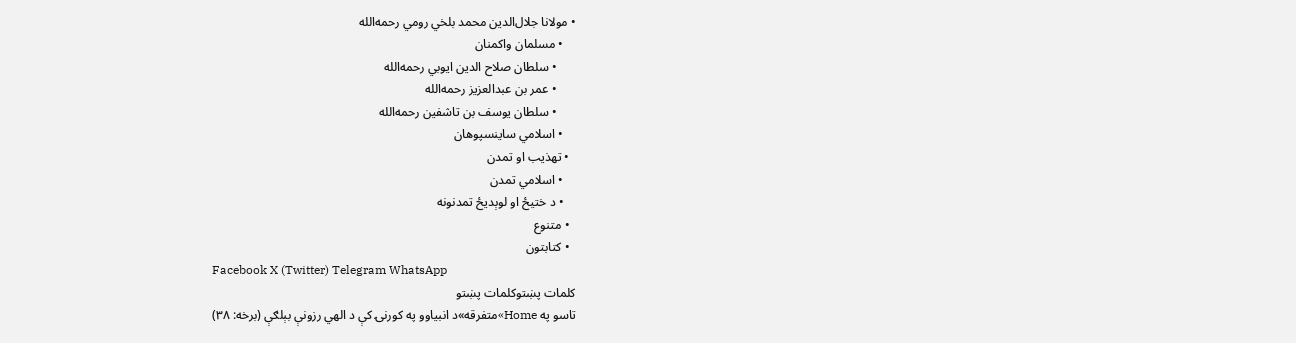• مولانا جلال‌الدین محمد بلخي رومي رحمه‌الله
    • مسلمان واکمنان
      • سلطان صلاح الدین ایوبي رحمه‌الله
      • عمر بن عبدالعزیز رحمه‌الله
      • سلطان یوسف بن تاشفین رحمه‌الله
    • اسلامي ساینسپوهان
  • تهذیب او تمدن
    • اسلامي تمدن
    • د ختیځ او لوېدیځ تمدنونه
  • متنوع
  • کتابتون
Facebook X (Twitter) Telegram WhatsApp
کلمات پښتوکلمات پښتو
تاسو په Home»متفرقه»د انبیاوو په کورنۍ کې د الهي رزونې بېلګې (برخه: ۳۸)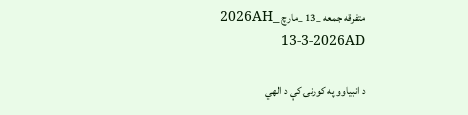متفرقه جمعه _13 _مارچ _2026AH 13-3-2026AD

د انبیاوو په کورنۍ کې د الهي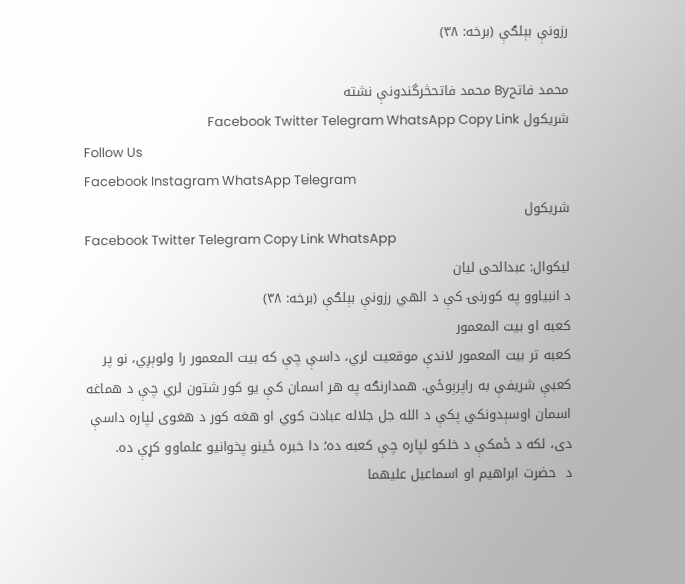رزونې بېلګې (برخه: ۳۸)

محمد فاتحBy محمد فاتحڅرگندونې نشته
شریکول Facebook Twitter Telegram WhatsApp Copy Link
Follow Us
Facebook Instagram WhatsApp Telegram
شریکول
Facebook Twitter Telegram Copy Link WhatsApp
لیکوال: عبدالحی لیان
د انبیاوو په کورنۍ کې د الهي رزونې بېلګې (برخه: ۳۸)
کعبه او بیت‌ المعمور
کعبه تر بیت‌ المعمور لاندې موقعيت لري، داسې چې که بیت‌ المعمور را ولوېږي، نو پر کعبې شريفې به راپرېوځي. همدارنګه په هر اسمان کې يو کور شتون لري چې د هماغه اسمان اوسېدونکي پکې د الله جل جلاله عبادت کوي او هغه کور د هغوی لپاره داسې دی، لکه د ځمکې د خلکو لپاره چې کعبه ده؛ دا خبره ځينو پخوانيو علماوو کړې ده.
د  حضرت ابراهیم او اسماعیل عليهما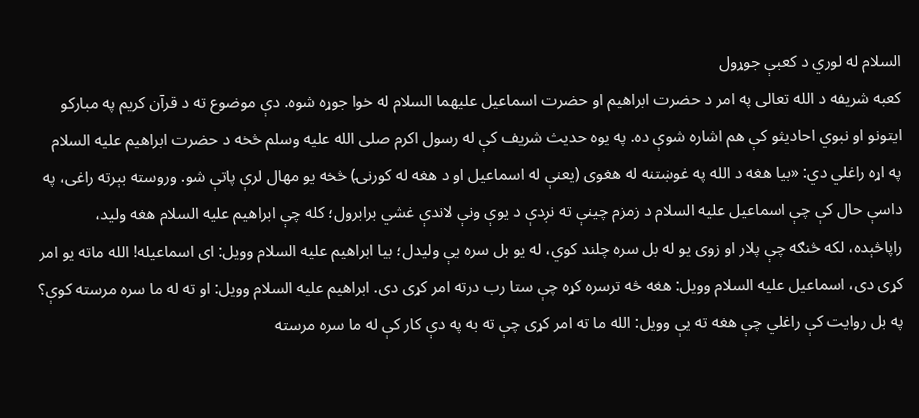السلام له لوري د کعبې جوړول
کعبه شريفه د الله تعالی په امر د حضرت ابراهیم او حضرت اسماعیل علیهما السلام له خوا جوړه شوه. دې موضوع ته د قرآن کريم په مبارکو ايتونو او نبوي احاديثو کې هم اشاره شوې ده. په یوه حدیث شريف کې له رسول اکرم صلی‌ الله ‌علیه ‌وسلم څخه د حضرت ابراهیم علیه ‌السلام په اړه راغلي دي: «بیا هغه د الله په غوښتنه له هغوی (یعنې له اسماعیل او د هغه له کورنۍ) څخه یو مهال لرې پاتې شو. وروسته بېرته راغی، په داسې حال کې چې اسماعیل علیه ‌السلام د زمزم چینې ته نږدې د یوې ونې لاندې غشي برابرول؛ کله چې ابراهیم علیه‌ السلام هغه ولید، راپاڅېده، لکه څنګه چې پلار او زوی یو له بل سره چلند کوي، له یو بل سره یې ولیدل؛ بیا ابراهیم علیه‌ السلام وویل: ای اسماعیله! الله ماته یو امر کړی دی، اسماعیل علیه ‌السلام وویل: هغه څه ترسره کړه چې ستا رب درته امر کړی دی. ابراهیم علیه ‌السلام وویل: او ته له ما سره مرسته کوې؟ په بل روایت کې راغلي چې هغه ته یې وویل: الله ما ته امر کړی چې ته به په دې کار کې له ما سره مرسته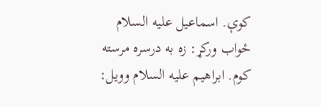کوې. اسماعیل علیه‌ السلام ځواب ورکړ: زه به درسره مرسته کوم. ابراهیم علیه ‌السلام وویل: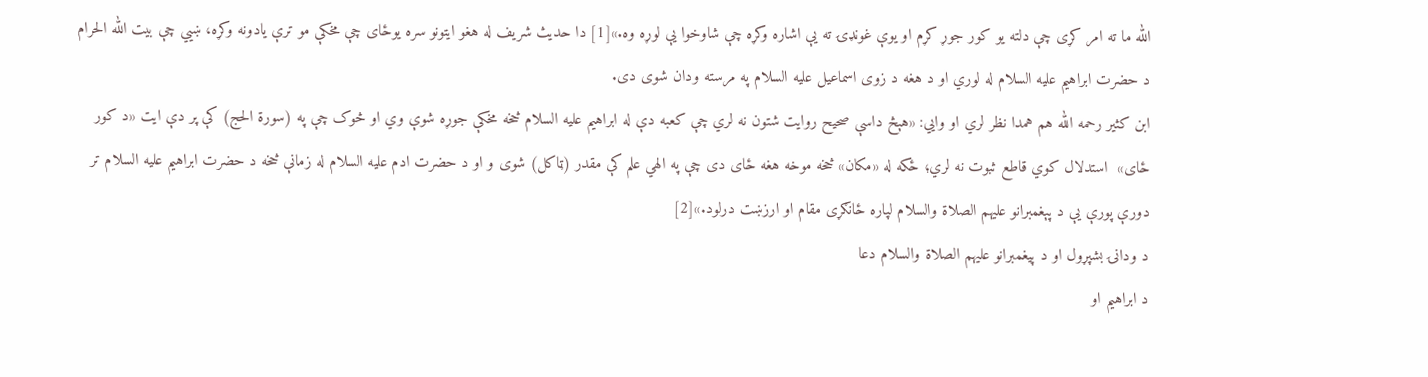الله ما ته امر کړی چې دلته یو کور جوړ کړم او یوې غونډۍ ته یې اشاره وکړه چې شاوخوا یې لوړه وه.»[1] دا حدیث شريف له هغو ایتونو سره یوځای چې مخکې مو ترې يادونه وکړه، ښيي چې بیت‌ الله ‌الحرام د حضرت ابراهیم علیه‌ السلام له لوري او د هغه د زوی اسماعیل علیه‌ السلام په مرسته ودان شوی دی.
ابن کثیر رحمه الله هم همدا نظر لري او وايي: «هېڅ داسې صحیح روایت شتون نه لري چې کعبه دې له ابراهیم علیه ‌السلام څخه مخکې جوړه شوې وي او څوک چې په (سورة الحج) کې پر دې ایت «د کور ځای»  استدلال کوي قاطع ثبوت نه لري؛ ځکه له «مکان» څخه موخه هغه ځای دی چې په الهي علم کې مقدر (ټاکل) شوی و او د حضرت ادم علیه ‌السلام له زمانې څخه د حضرت ابراهیم علیه ‌السلام تر دورې پورې يې د پېغمبرانو علیهم ‌الصلاة والسلام لپاره ځانګړی مقام او ارزښت درلود.»[2]
د ودانۍ بشپړول او د پیغمبرانو عليهم الصلاة والسلام دعا
د ابراهیم او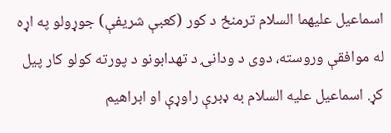اسماعیل علیهما السلام ترمنځ د کور (کعبې شريفې) جوړولو په اړه له موافقې وروسته، دوی د ودانۍ د تهدابونو د پورته کولو کار پیل کړ. اسماعیل علیه‌ السلام به ډبرې راوړې او ابراهیم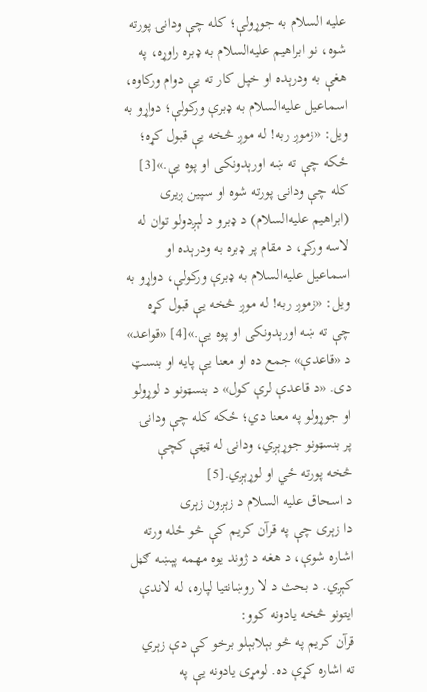علیه ‌السلام به جوړولې؛ کله چې ودانۍ پورته شوه، نو ابراهیم علیه‌السلام به ډبره راوړه، په هغې به ودرېده او خپل کار ته يې دوام ورکاوه، اسماعیل علیه‌السلام به ډبرې ورکولې؛ دواړو به ویل: «زموږ ربه! له موږ څخه یې قبول کړه؛ ځکه چې ته ښه اورېدونکی او پوه یې.»[3] کله چې ودانۍ پورته شوه او سپین ږیری (ابراهیم علیه‌السلام) د ډبرو د لېږدولو توان له لاسه ورکړ، د مقام پر ډبره به ودرېده او اسماعیل علیه‌السلام به ډبرې ورکولې، دواړو به ویل: «زموږ ربه! له موږ څخه یې قبول کړه چې ته ښه اورېدونکی او پوه یې.»[4] «قواعد» د «قاعدې» جمع ده او معنا یې پایه او بنسټ دی. «د قاعدې لرې کول» د بنسټونو د لوړولو او جوړولو په معنا دي؛ ځکه کله چې ودانۍ پر بنسټونو جوړېږي، ودانۍ له ټیټې کچې څخه پورته ځي او لوړېږي.[5]
د اسحاق عليه السلام د زېږون زېری
دا زېری چې په قرآن کریم کې څو ځله ورته اشاره شوې، د هغه د ژوند یوه مهمه پېښه ګڼل کېږي. د بحث د لا روښانتیا لپاره، له لاندې ايتونو څخه يادونه کوو:
قرآن کریم په څو بېلابېلو برخو کې دې زېري ته اشاره کړې ده. لومړی یادونه يې په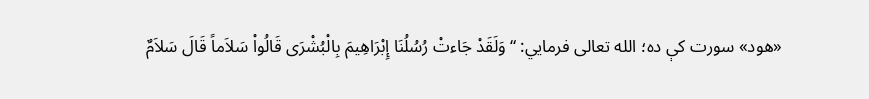«هود» سورت کې ده؛ الله تعالی فرمایي: “وَلَقَدْ جَاءتْ رُسُلُنَا إِبْرَاهِیمَ بِالْبُشْرَى قَالُواْ سَلاَماً قَالَ سَلاَمٌ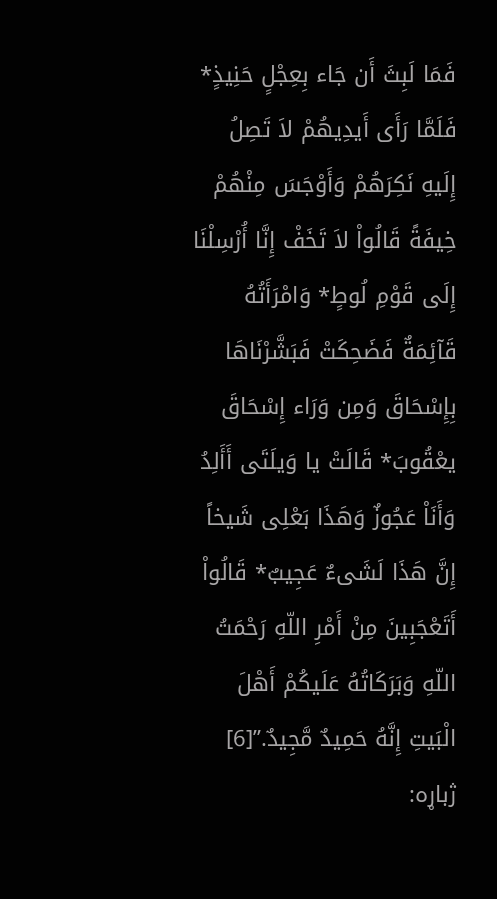فَمَا لَبِثَ أَن جَاء بِعِجْلٍ حَنِیذٍ* فَلَمَّا رَأَى أَیدِیهُمْ لاَ تَصِلُ إِلَیهِ نَكِرَهُمْ وَأَوْجَسَ مِنْهُمْ خِیفَةً قَالُواْ لاَ تَخَفْ إِنَّا أُرْسِلْنَا إِلَى قَوْمِ لُوطٍ* وَامْرَأَتُهُ قَآئِمَةٌ فَضَحِكَتْ فَبَشَّرْنَاهَا بِإِسْحَاقَ وَمِن وَرَاء إِسْحَاقَ یعْقُوبَ* قَالَتْ یا وَیلَتَى أَأَلِدُ وَأَنَاْ عَجُوزٌ وَهَذَا بَعْلِی شَیخاً إِنَّ هَذَا لَشَیءٌ عَجِیبٌ* قَالُواْ أَتَعْجَبِینَ مِنْ أَمْرِ اللّهِ رَحْمَتُ اللّهِ وَبَرَكَاتُهُ عَلَیكُمْ أَهْلَ الْبَیتِ إِنَّهُ حَمِیدٌ مَّجِیدٌ.”[6] ژباړه: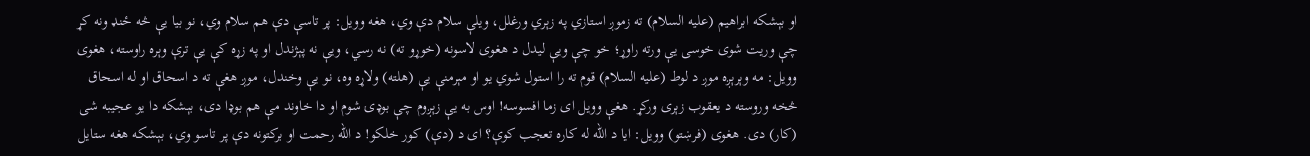او بېشکه ابراهيم (عليه السلام) ته زموږ استازي په زېري ورغلل، ويلې سلام دې وي، هغه وويل: پر تاسې دې هم سلام وي، نو بيا يې څه ځنډ ونه کړ چې وريت شوی خوسی يې ورته راوړ؛ خو چې ويې ليدل د هغوی لاسونه (خوړو ته) نه رسي، ويې نه پېژندل او په زړه کې يې ترې وېره راوسته، هغوی وويل: مه وېرېږه موږ د لوط (عليه السلام) قوم ته را استول شوي يو او مېرمنې يې (هلته) ولاړه وه، نو يې وخندل، موږ هغې ته د اسحاق او له اسحاق څخه وروسته د يعقوب زېری ورکړ. هغې وويل ای زما افسوسه! اوس به يې زېږوم چې بوډۍ شوم او دا خاوند مې هم بوډا دی، بېشکه دا يو عجيبه شی (کار) دی. هغوی (فرښتو) وويل: ايا د الله له کاره تعجب کوې؟ ای د (دې) کور خلکو! د الله رحمت او برکتونه دې پر تاسو وي، بېشکه هغه ستايل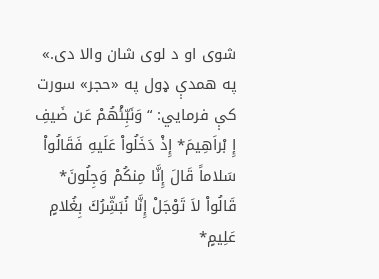شوی او د لوی شان والا دی.»
په همدې ډول په «حجر» سورت کې فرمایي: “وَنَبِّئْهُمْ عَن ضَیفِ إِ بْراَهِیمَ* إِذْ دَخَلُواْ عَلَیهِ فَقَالُواْ سَلاماً قَالَ إِنَّا مِنكُمْ وَجِلُونَ* قَالُواْ لاَ تَوْجَلْ إِنَّا نُبَشِّرُكَ بِغُلامٍ عَلِیمٍ*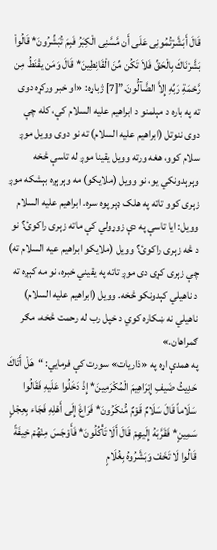قَالَ أَبَشَّرْتُمُونِی عَلَى أَن مَّسَّنِی الْكِبَرُ فَبِمَ تُبَشِّرُونَ* قَالُواْ بَشَّرْنَاكَ بِالْحَقِّ فَلاَ تَكُن مِّنَ الْقَانِطِینَ* قَالَ وَمَن یقْنَطُ مِن رَّحْمَةِ رَبِّهِ إِلاَّ الضَّآلُّونَ.”[7] ژباړه: «او خبر ورکړه دوی ته په باره د مېلمنو د ابراهيم عليه السلام کې، کله چې دوی ننوتل (ابراهيم عليه السلام) ته نو دوی وويل موږ سلام کوو، هغه ورته وويل يقينا موږ له تاسې څخه وېرېدونکي يو، نو وويل (ملايکو) مه وېرېږه بېشکه موږ زېری کوو تاته په هلک ډېر پوه سره. ابراهيم عليه السلام وويل: ايا تاسې په دې زوړولي کې ماته زېری راکوئ؟ نو د څه زېری راکوئ؟ وويل (ملايکو ابراهيم عيه السلام ته) چې زېری کړی دی موږ تاته په يقيني خبره، نو مه کېږه ته د ناهيلي کېدونکو څخه. وويل (ابراهيم عليه السلام) ناهيلي نه ښکاره کوي د خپل رب له رحمت څخه، مګر ګمراهان.»
په همدې اړه په «ذاریات» سورت کې فرمايي: “هَلْ أَتَاكَ حَدِیثُ ضَیفِ إِبْرَاهِیمَ الْمُكْرَمِینَ* إِذْ دَخَلُوا عَلَیهِ فَقَالُوا سَلَاماً قَالَ سَلَامٌ قَوْمٌ مُّنكَرُونَ* فَرَاغَ إِلَى أَهْلِهِ فَجَاء بِعِجْلٍ سَمِینٍ* فَقَرَّبَهُ إِلَیهِمْ قَالَ أَلَا تَأْكُلُونَ* فَأَوْجَسَ مِنْهُمْ خِیفَةً قَالُوا لَا تَخَفْ وَبَشَّرُوهُ بِغُلَامٍ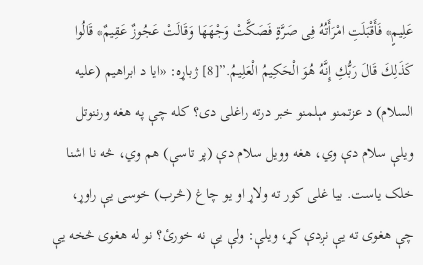عَلِیمٍ* فَأَقْبَلَتِ امْرَأَتُهُ فِی صَرَّةٍ فَصَكَّتْ وَجْهَهَا وَقَالَتْ عَجُوزٌ عَقِیمٌ* قَالُوا كَذَلِكَ قَالَ رَبُّكِ إِنَّهُ هُوَ الْحَكِیمُ الْعَلِیمُ.”[8] ژباړه: «ايا د ابراهيم (عليه السلام) د عزتمنو مېلمنو خبر درته راغلی دی؟ کله چې په هغه ورننوتل ويلې سلام دې وي، هغه وويل سلام دې (پر تاسې) هم وي، څه نا اشنا خلک ياست. بيا غلی کور ته ولاړ او يو چاغ (څرب) خوسی يې راوړ، چې هغوی ته يې نږدې کړ، ويلې: ولې يې نه خورئ؟ نو له هغوی څخه يې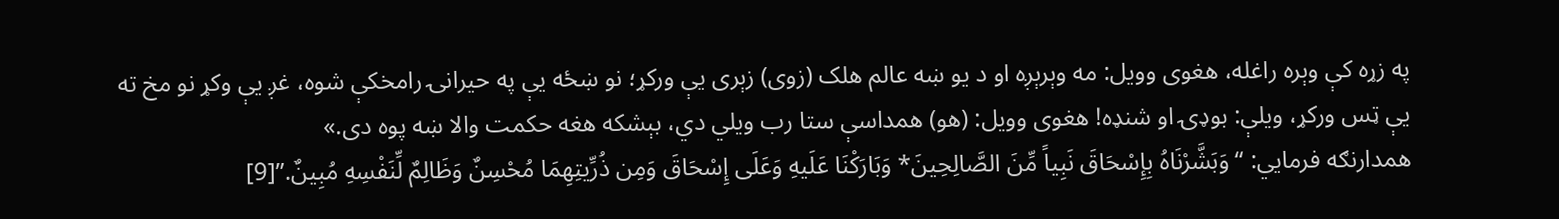په زړه کې وېره راغله، هغوی وويل: مه وېرېږه او د يو ښه عالم هلک (زوی) زېری يې ورکړ؛ نو ښځه يې په حيرانۍ رامخکې شوه، غږ يې وکړ نو مخ ته يې ټس ورکړ، ويلې: بوډۍ او شنډه! هغوی وويل: (هو) همداسې ستا رب ويلي دي، بېشکه هغه حکمت والا ښه پوه دی.»
همدارنګه فرمایي: “وَبَشَّرْنَاهُ بِإِسْحَاقَ نَبِیاً مِّنَ الصَّالِحِینَ* وَبَارَكْنَا عَلَیهِ وَعَلَى إِسْحَاقَ وَمِن ذُرِّیتِهِمَا مُحْسِنٌ وَظَالِمٌ لِّنَفْسِهِ مُبِینٌ.”[9]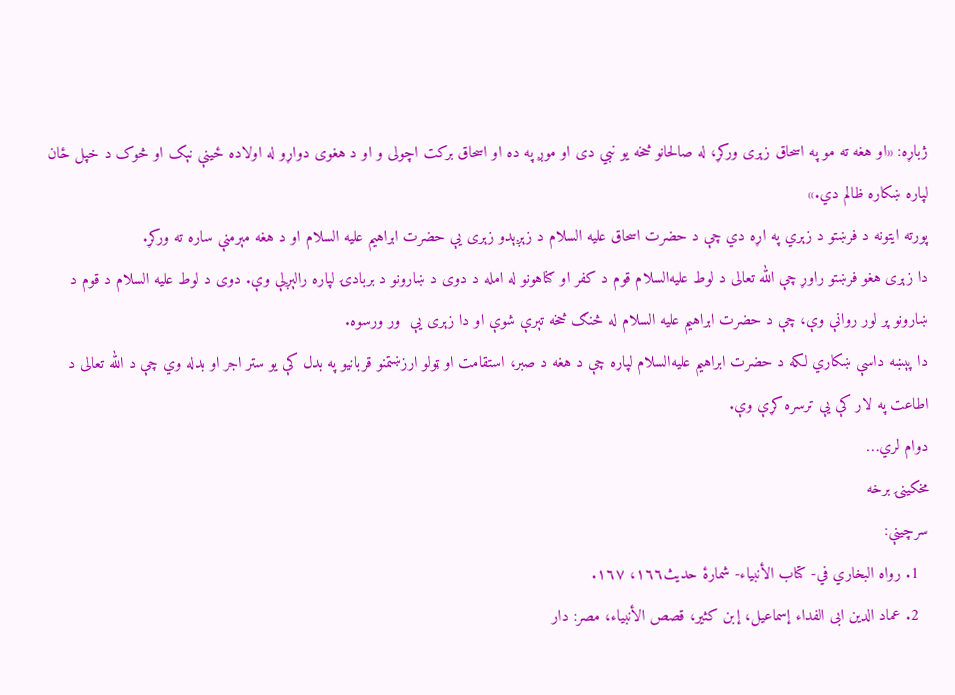ژباړه: «او هغه ته مو په اسحاق زېری ورکړ، له صالحانو څخه يو نبي دی او موږ په ده او اسحاق برکت اچولی و او د هغوی دواړو له اولاده ځينې نېک او څوک د خپل ځان لپاره ښکاره ظالم دي.»
پورته ايتونه د فرښتو د زېري په اړه دي چې د حضرت اسحاق علیه‌ السلام د زېږېدو زېری يې حضرت ابراهيم علیه ‌السلام او د هغه مېرمنې ساره ته ورکړ.
دا زېری هغو فرښتو راوړ چې الله تعالی د لوط علیه‌السلام قوم د کفر او ګناهونو له امله د دوی د ښارونو د بربادۍ لپاره رالېږلې وې. دوی د لوط عليه السلام د قوم د ښارونو پر لور روانې وې، چې د حضرت ابراهیم علیه ‌السلام له څنګ څخه تېرې شوې او دا زېری يې  ور ورسوه.
دا پېښه داسې ښکاري لکه د حضرت ابراهیم علیه‌السلام لپاره چې د هغه د صبر، استقامت او ټولو ارزښتمنو قربانيو په بدل کې یو ستر اجر او بدله وي چې د الله تعالی د اطاعت په لار کې يې ترسره کړې وې.
دوام لري…
مخکینۍ برخه
سرچینې:
  1. رواه البخاري في- كتاب الأنبياء- شمارۀ حدیث١٦٦، ١٦٧.
  2. عماد الدین ابی الفداء إسماعیل، إبن کثیر، قصص الأنبياء، مصر: دار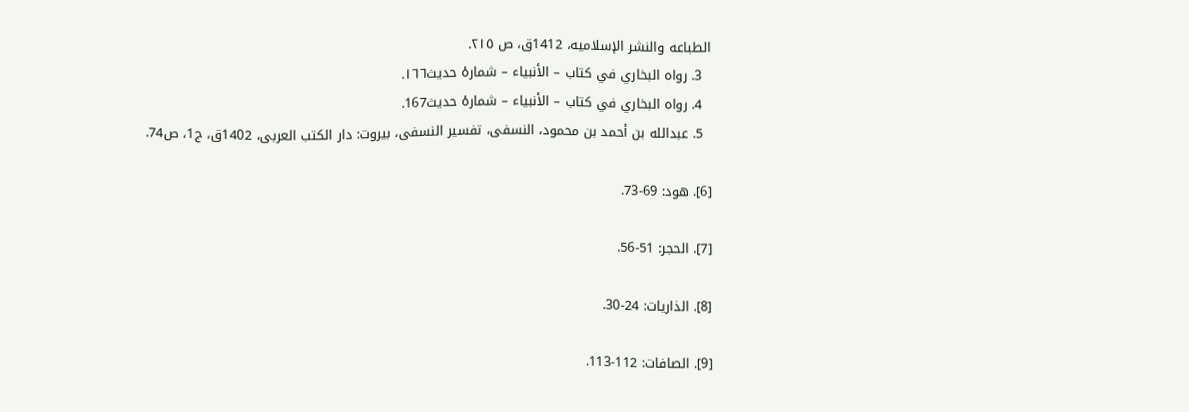الطباعه والنشر الإسلامیه، 1412ق، ص ٢١٥.
  3. رواه البخاري في كتاب – الأنبياء – شمارۀ حديث١٦٦.
  4. رواه البخاري في كتاب – الأنبياء – شمارۀ حديث167.
  5. عبدالله بن أحمد بن محمود، النسفی، تفسیر النسفی، بیروت: دار الکتب العربی، 1402ق، ج1، ص74.

[6]. هود: 69-73.

[7]. الحجر: 51-56.

[8]. الذاریات: 24-30.

[9]. الصافات: 112-113.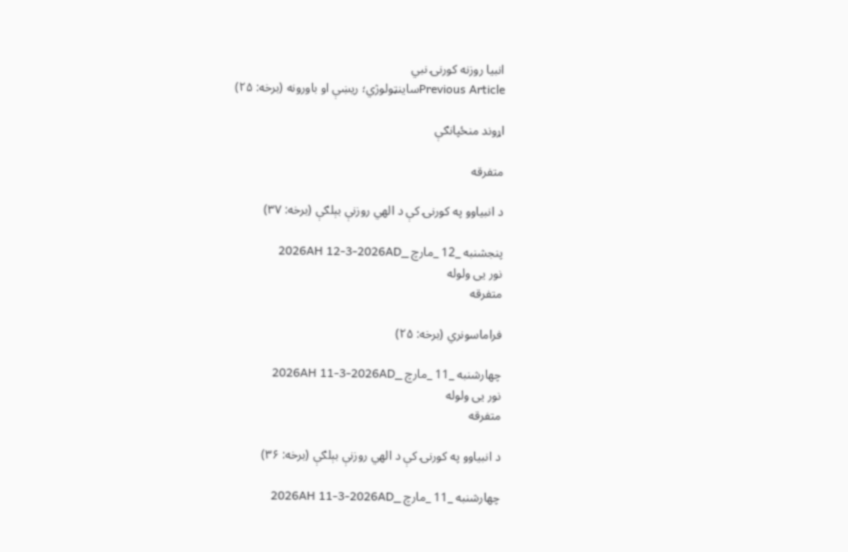انبیا روزنه کورنۍ نبي
Previous Articleساینټولوژي؛ ریښې او باورونه (برخه: ۲۵)

اړوند منځپانګې

متفرقه

د انبیاوو په کورنۍ کې د الهي روزنې بېلګې (برخه: ۳۷)

پنجشنبه _12 _مارچ _2026AH 12-3-2026AD
نور یی ولوله
متفرقه

فراماسونري (برخه: ۲۵)

چهارشنبه _11 _مارچ _2026AH 11-3-2026AD
نور یی ولوله
متفرقه

د انبیاوو په کورنۍ کې د الهي روزنې بېلګې (برخه: ۳۶)

چهارشنبه _11 _مارچ _2026AH 11-3-2026AD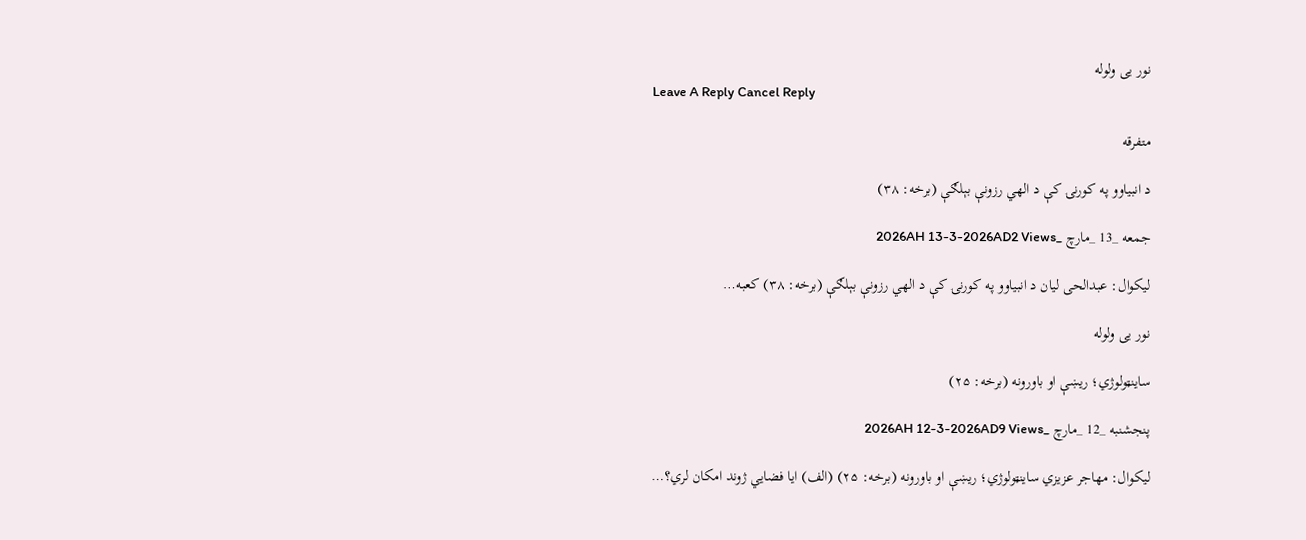نور یی ولوله
Leave A Reply Cancel Reply

متفرقه

د انبیاوو په کورنۍ کې د الهي رزونې بېلګې (برخه: ۳۸)

جمعه _13 _مارچ _2026AH 13-3-2026AD2 Views

لیکوال: عبدالحی لیان د انبیاوو په کورنۍ کې د الهي رزونې بېلګې (برخه: ۳۸) کعبه…

نور یی ولوله

ساینټولوژي؛ ریښې او باورونه (برخه: ۲۵)

پنجشنبه _12 _مارچ _2026AH 12-3-2026AD9 Views

لیکوال: مهاجر عزیزي ساینټولوژي؛ ریښې او باورونه (برخه: ۲۵) (الف) ایا فضایي ژوند امکان لري؟…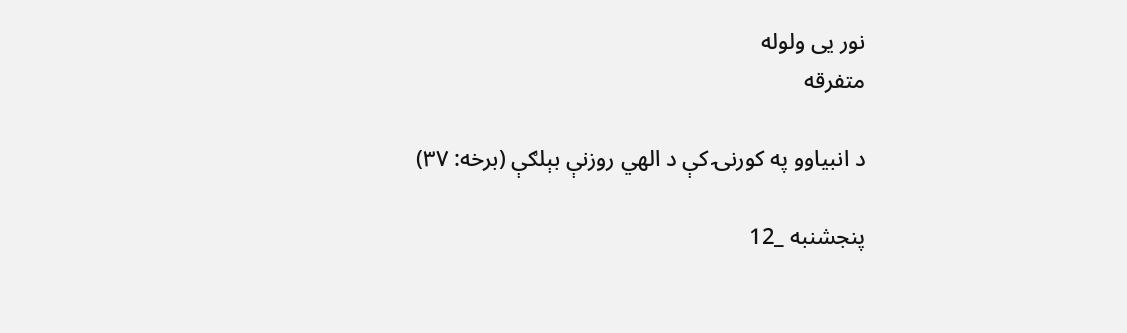نور یی ولوله
متفرقه

د انبیاوو په کورنۍ کې د الهي روزنې بېلګې (برخه: ۳۷)

پنجشنبه _12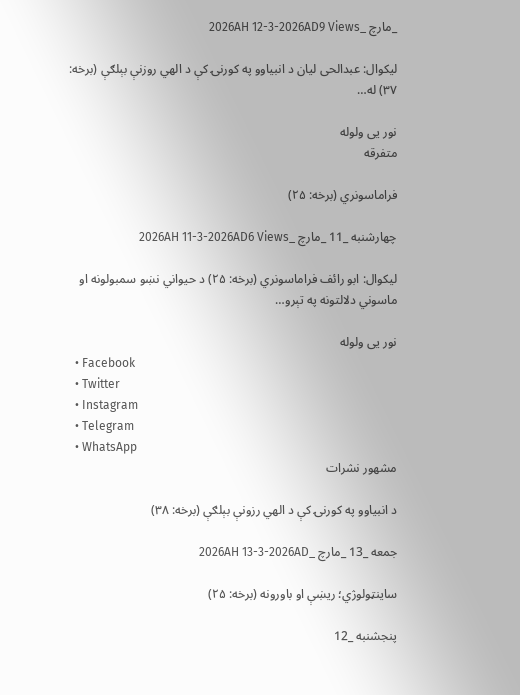_مارچ _2026AH 12-3-2026AD9 Views

لیکوال: عبدالحی لیان د انبیاوو په کورنۍ کې د الهي روزنې بېلګې (برخه: ۳۷) له…

نور یی ولوله
متفرقه

فراماسونري (برخه: ۲۵)

چهارشنبه _11 _مارچ _2026AH 11-3-2026AD6 Views

لیکوال: ابو ‌رائف فراماسونري (برخه: ۲۵) د حيواني نښو سمبولونه او ماسوني دلالتونه په تېرو…

نور یی ولوله
  • Facebook
  • Twitter
  • Instagram
  • Telegram
  • WhatsApp
مشهور نشرات

د انبیاوو په کورنۍ کې د الهي رزونې بېلګې (برخه: ۳۸)

جمعه _13 _مارچ _2026AH 13-3-2026AD

ساینټولوژي؛ ریښې او باورونه (برخه: ۲۵)

پنجشنبه _12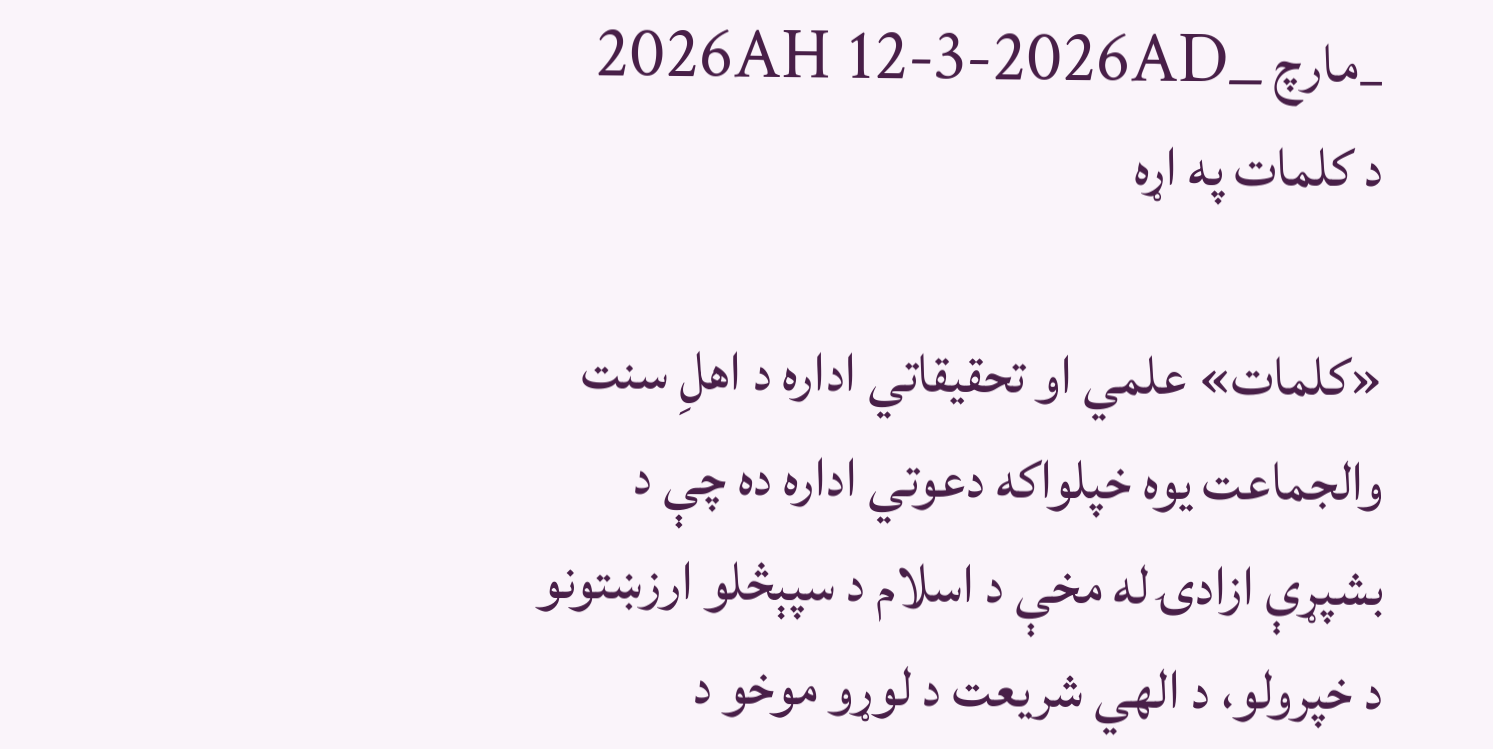_مارچ _2026AH 12-3-2026AD
د کلمات په اړه

«کلمات» علمي او تحقیقاتي اداره د اهلِ سنت والجماعت یوه خپلواکه دعوتي اداره ده چې د بشپړې ازادۍ له مخې د اسلام د سپېڅلو ارزښتونو د خپرولو، د الهي شریعت د لوړو موخو د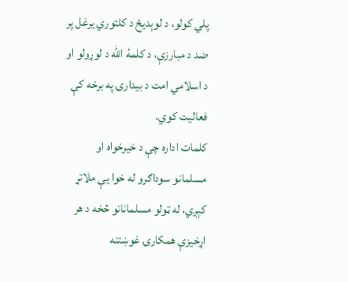پلي کولو، د لوېدیځ د کلتوري یرغل پر ضد د مبارزې، د کلمۀ الله د لوړولو او د اسلامي امت د بیدارۍ په برخه کې فعالیت کوي.
کلمات اداره چې د خیرخواه او مسلمانو سوداګرو له خوا یې ملاتړ کېږي، له ټولو مسلمانانو څخه د هر اړخیزې همکارۍ غوښتنه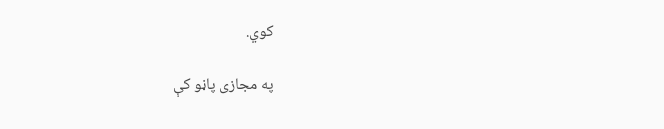کوي.

په مجازی پاڼو کې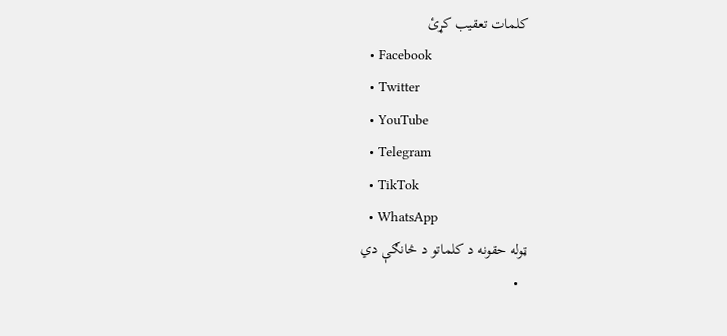کلمات تعقیب کړئ
  • Facebook
  • Twitter
  • YouTube
  • Telegram
  • TikTok
  • WhatsApp
ټوله حقونه د کلماتو د څانګې دي
  •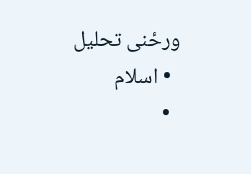ورځنی تحلیل
  • اسلام
  •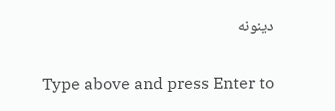دینونه

Type above and press Enter to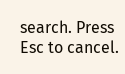search. Press Esc to cancel.